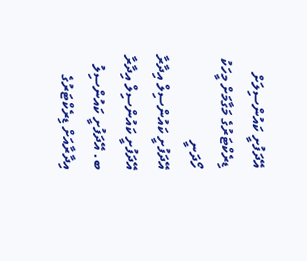އޭދަފުށީ ކައުންސިލަށް ޑިރެކްޓަރުގެ މަގާމަށް މީހަކު ހޯދަނީ
އޭދަފުށީ ކައުންސިލް އިދާރާ
އޭދަފުށީ ކައުންސިލް އިދާރާ
ބ. އޭދަފުށީ ކައުންސިލު އިދާރާއަށް ޑިރެކްޓަރުގެ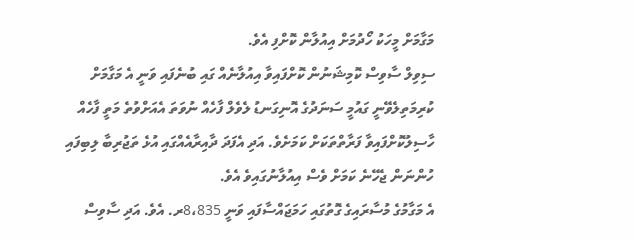މަގާމަށް މީހަކު ހޯދުމަށް އިއުލާން ކޮށްފި އެވެ.
ސިވިލް ސާވިސް ކޮމިޝަނުން ކޮށްފައިވާ އިއުލާނެއް ގައި ބުނެފައި ވަނީ އެ މަގާމަށް ކުރިމަތިލެވޭނީ ގައުމީ ސަނަދުގެ އޮނިގަނޑު ލެވެލް ފާހެއް ނުވަތަ އެއަށްވުތެ މަތީ ފާހެއް ހާސިލުކޮށްފައިވާ ފަރާތްތަކަށް ކަމަށެވެ. އަދި އެފަދަ ދާއިރާއެއްގައި އުޅެ ތަޖުރިބާ ލިބިފައި ހުންނަން ޖެހޭނެ ކަމަށް ވެސް އިއުލާނުގައިވެ އެވެ.
އެ މަގާމުގެ މުސާރައިގެ ގޮތުގައި ހަމަޖައްސާފައި ވަނީ 8،835ރ. އެވެ. އަދި ސާވިސް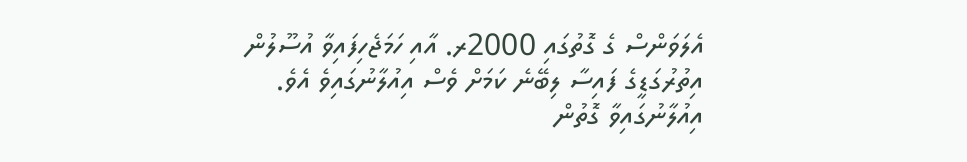އެލަވަންސް ގެ ގޮތުގައި 2000ރ. އާއި ހަމަޖެހިފައިވާ އުސޫލުން އިތުރުގަޑީގެ ފައިސާ ލިބޭނެ ކަމަށް ވެސް އިއުލާނުގައިވެ އެވެ.
އިއުލާނުގައިވާ ގޮތުން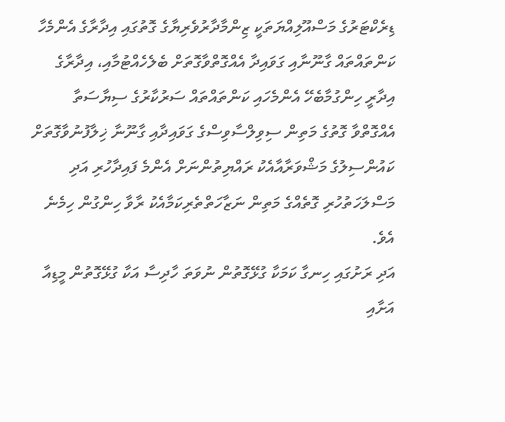ޑިރެކްޓަރުގެ މަސްއޫލިއްޔަތަކީ ޒިންމާދާރުވެރިޔާގެ ގޮތުގައި އިދާރާގެ އެންމެހާ ކަންތައްތައް ގާނޫނާއި ގަވައިދާ އެއްގޮތްވާގޮތަށް ބެލެހެއްޓުމާއި، އިދާރާގެ އިދާރީ ހިންގުމާބެހޭ އެންމެހައި ކަންތައްތައް ސަރުކާރުގެ ސިޔާސަތާ އެއްގޮތްވާ ގޮތުގެ މަތިން ސިވިލްސާވިސްގެ ގަވައިދާއި ގާނޫނާ ޚިލާފުނުވާގޮތަށް ކައުންސިލުގެ މަޝްވަރާއާއެކު ރައްޔިތުންނަށް އެންމެ ފައިދާހުރި އަދި މަސްލަހަތުހުރި ގޮތެއްގެ މަތިން ނަޒާހަތްތެރިކަމާއެކު ރާވާ ހިންގުން ހިމެނެ އެވެ.
އަދި ރަށުގައި ހިނގާ ކަމަކާ ގުޅޭގޮތުން ނުވަތަ ހާދިސާ އަކާ ގުޅޭގޮތުން މީޑިއާ އަށާއި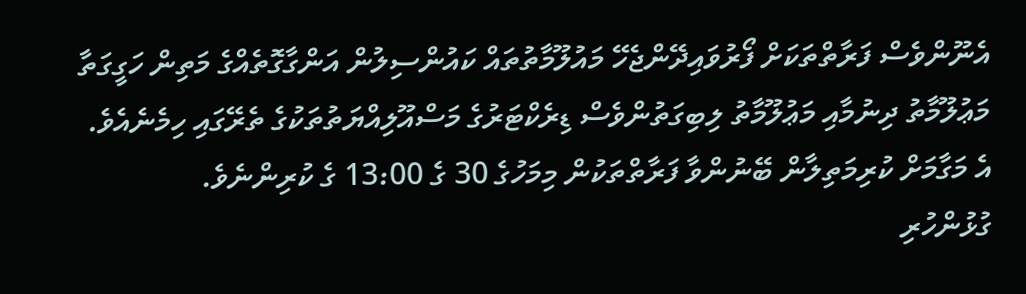އެނޫންވެސް ފަރާތްތަކަށް ފޯރުވައިދޭންޖެހޭ މައުލޫމާތުތައް ކައުންސިލުން އަންގާގޮތެއްގެ މަތިން ހަގީގަތާ މަޢުލޫމާތު ދިނުމާއި މަޢުލޫމާތު ލިބިގަތުންވެސް ޑިރެކްޓަރުގެ މަސްއޫލިއްޔަތުތަކުގެ ތެރޭގައި ހިމެނެއެވެ.
އެ މަގާމަށް ކުރިމަތިލާން ބޭނުންވާ ފަރާތްތަކުން މިމަހުގެ 30 ގެ 13:00 ގެ ކުރިންނެވެ.
ގުޅުންހުރި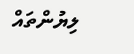ލިޔުންތައް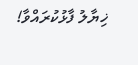ޚިޔާލު ފާޅުކުރައްވާ!